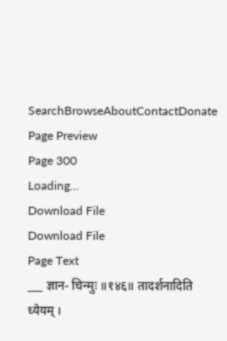SearchBrowseAboutContactDonate
Page Preview
Page 300
Loading...
Download File
Download File
Page Text
___ ज्ञान- चिन्मुः ॥१४६॥ तादर्शनादिति ध्येयम् ।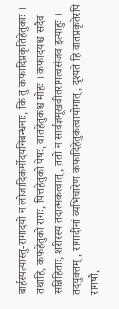बार्हस्पत्यास्तु-रागादयो न लोजादिकर्मोदयनिबन्धनाः, किं तु कफादिप्रकृतिहेतुकाः । तथाहि, कफहेतुको रागः, पित्तहेतुको पेषः, वातहेतुकश्च मोहः । कफादयश्च सदैव सन्निहिताः, शरीरस्य तदात्मकत्वात् , ततो न सार्वज्ञमूखवीतरागत्वसंजव इत्याहुः । तदयुक्तम् , रागादीनां व्यभिचारेण कफादिहेतुकत्वायोगात्, दृश्यते हि वातप्रकृतेरपि रागषौ,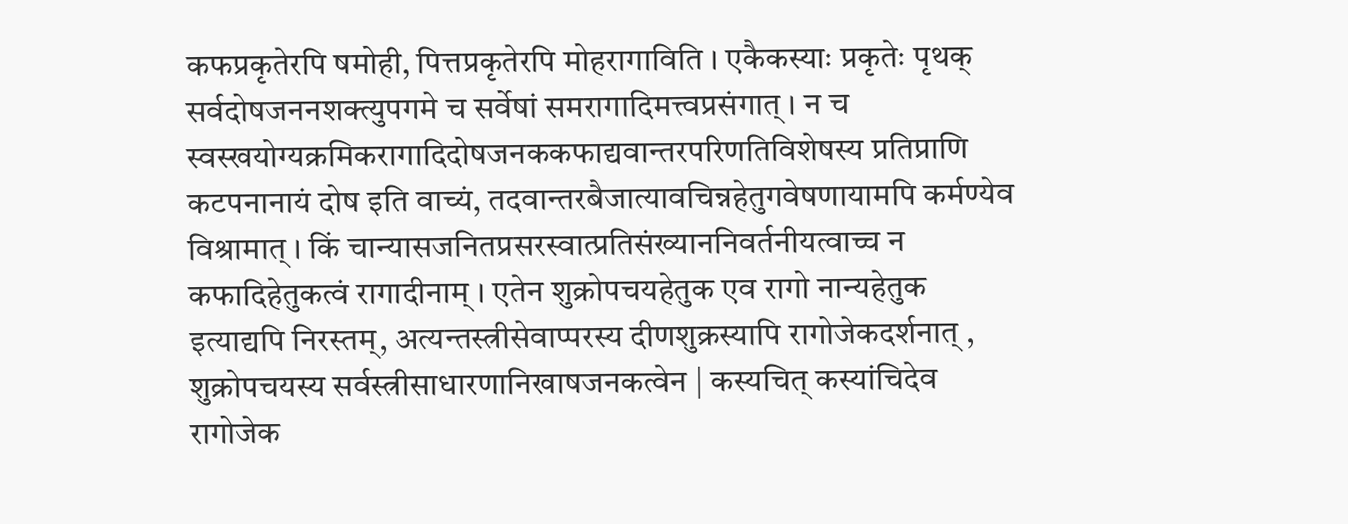कफप्रकृतेरपि षमोही, पित्तप्रकृतेरपि मोहरागाविति । एकैकस्याः प्रकृतेः पृथक् सर्वदोषजननशक्त्युपगमे च सर्वेषां समरागादिमत्त्वप्रसंगात् । न च स्वस्खयोग्यक्रमिकरागादिदोषजनककफाद्यवान्तरपरिणतिविशेषस्य प्रतिप्राणि कटपनानायं दोष इति वाच्यं, तदवान्तरबैजात्यावचिन्नहेतुगवेषणायामपि कर्मण्येव विश्रामात् । किं चान्यासजनितप्रसरस्वात्प्रतिसंख्याननिवर्तनीयत्वाच्च न कफादिहेतुकत्वं रागादीनाम् । एतेन शुक्रोपचयहेतुक एव रागो नान्यहेतुक इत्याद्यपि निरस्तम्, अत्यन्तस्त्रीसेवाप्परस्य दीणशुक्रस्यापि रागोजेकदर्शनात् , शुक्रोपचयस्य सर्वस्त्रीसाधारणानिखाषजनकत्वेन | कस्यचित् कस्यांचिदेव रागोजेक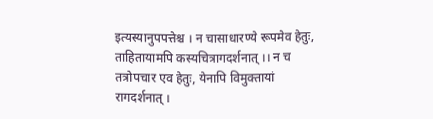इत्यस्यानुपपत्तेश्च । न चासाधारण्ये रूपमेव हेतुः, ताहितायामपि कस्यचित्रागदर्शनात् ।। न च तत्रोपचार एव हेतुः, येनापि विमुक्तायां रागदर्शनात् ।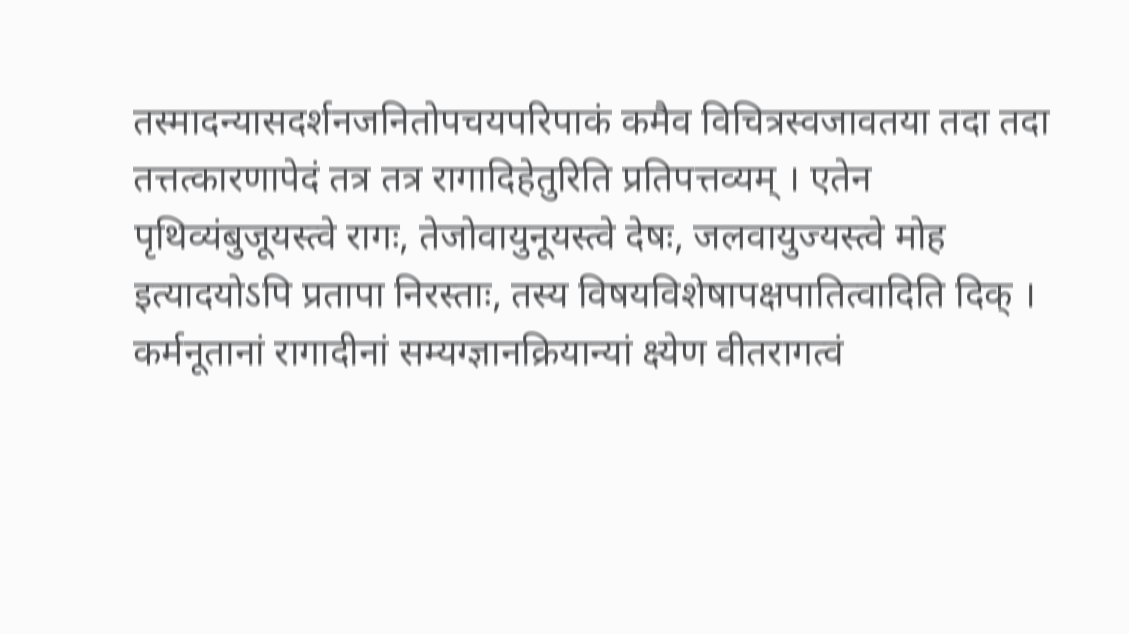तस्मादन्यासदर्शनजनितोपचयपरिपाकं कमैव विचित्रस्वजावतया तदा तदा तत्तत्कारणापेदं तत्र तत्र रागादिहेतुरिति प्रतिपत्तव्यम् । एतेन पृथिव्यंबुजूयस्त्वे रागः, तेजोवायुनूयस्त्वे देषः, जलवायुज्यस्त्वे मोह इत्यादयोऽपि प्रतापा निरस्ताः, तस्य विषयविशेषापक्षपातित्वादिति दिक् । कर्मनूतानां रागादीनां सम्यग्ज्ञानक्रियान्यां क्ष्येण वीतरागत्वं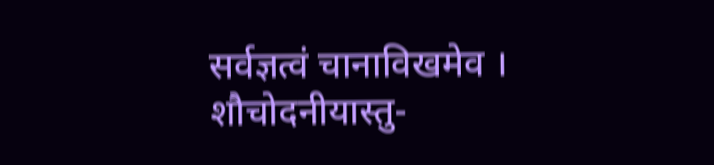सर्वज्ञत्वं चानाविखमेव । शौचोदनीयास्तु-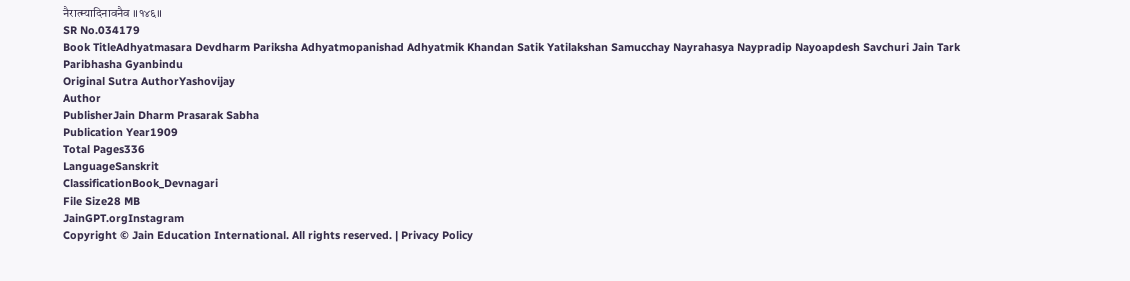नैरात्म्यादिनावनैव ॥१४६॥
SR No.034179
Book TitleAdhyatmasara Devdharm Pariksha Adhyatmopanishad Adhyatmik Khandan Satik Yatilakshan Samucchay Nayrahasya Naypradip Nayoapdesh Savchuri Jain Tark Paribhasha Gyanbindu
Original Sutra AuthorYashovijay
Author
PublisherJain Dharm Prasarak Sabha
Publication Year1909
Total Pages336
LanguageSanskrit
ClassificationBook_Devnagari
File Size28 MB
JainGPT.orgInstagram
Copyright © Jain Education International. All rights reserved. | Privacy Policy